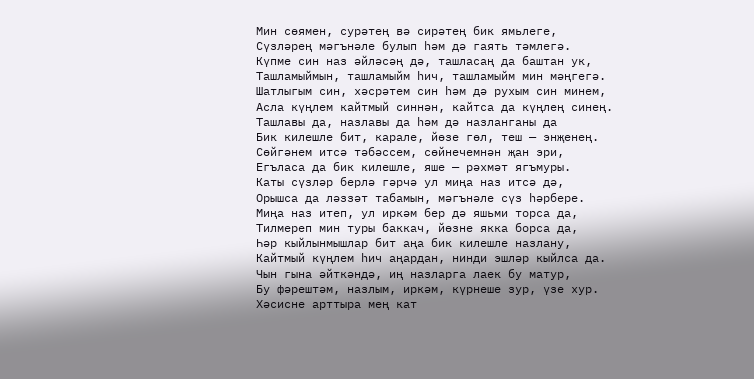Мин сөямен, сурәтең вә сирәтең бик ямьлеге,
Сүзләрең мәгънәле булып һәм дә гаять тәмлегә.
Күпме син наз әйләсәң дә, ташласаң да баштан ук,
Ташламыймын, ташламыйм һич, ташламыйм мин мәңгегә.
Шатлыгым син, хәсрәтем син һәм дә рухым син минем,
Асла күңлем кайтмый синнән, кайтса да күңлең синең.
Ташлавы да, назлавы да һәм дә назланганы да
Бик килешле бит, карале, йөзе гөл, теш — энҗенең.
Сөйгәнем итсә тәбәссем, сөйнечемнән җан эри,
Егъласа да бик килешле, яше — рәхмәт ягъмуры.
Каты сүзләр берлә гәрчә ул миңа наз итсә дә,
Орышса да ләззәт табамын, мәгънәле сүз һәрбере.
Миңа наз итеп, ул иркәм бер дә яшьми торса да,
Тилмереп мин туры баккач, йөзне якка борса да,
Һәр кыйлынмышлар бит аңа бик килешле назлану,
Кайтмый күңлем һич аңардан, нинди эшләр кыйлса да.
Чын гына әйткәндә, иң назларга лаек бу матур,
Бу фәрештәм, назлым, иркәм, күрнеше зур, үзе хур.
Хәсисне арттыра мең кат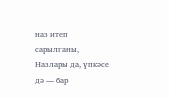наз итеп сарылганы,
Назлары да, үпкәсе дә — бар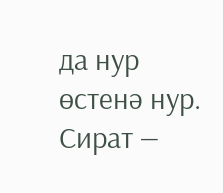да нур өстенә нур.
Сират —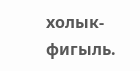холык-фигыль.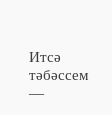Итсә тәбәссем —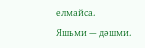елмайса.
Яшьми — дәшми.